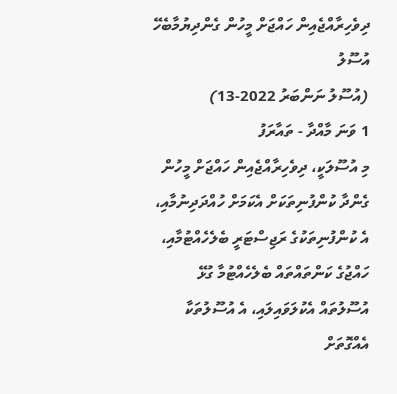ދިވެހިރާއްޖެއިން ހައްޖަށް މީހުން ގެންދިޔުމާބެހޭ އުސޫލު
(އުސޫލު ނަންބަރު 2022-13)
1 ވަނަ މާއްދާ - ތައާރަފު
މި އުސޫލަކީ، ދިވެހިރާއްޖެއިން ހައްޖަށް މީހުން ގެންދާ ކުންފުނިތަކަށް އެކަމަށް ހުއްދަދިނުމާއި، އެ ކުންފުނިތަކުގެ ރަޖިސްޓަރީ ބެލެހެއްޓުމާއި، ހައްޖުގެ ކަންތައްތައް ބެލެހެއްޓުމާ ގުޅޭ އުސޫލުތައް އެކުލަވައިލައި، އެ އުސޫލުތަކާ އެއްގޮތަށް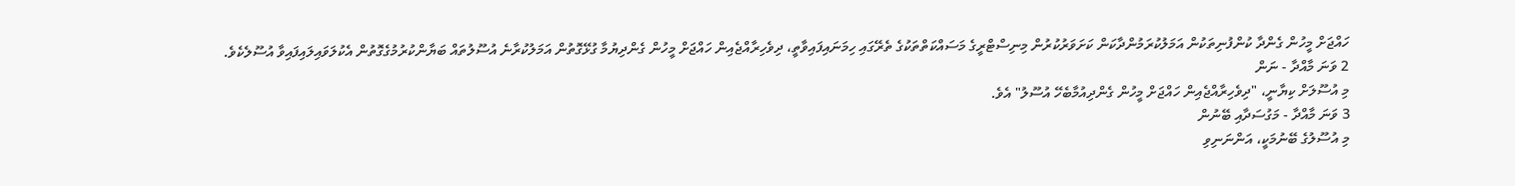ހައްޖަށް މީހުން ގެންދާ ކުންފުނިތަކުން އަމަލުކުރަމުންދާކަން ކަށަވަރުކުރުން މިނިސްޓްރީގެ މަސައްކަތްތަކުގެ ތެރޭގައި ހިމަނައިފައިވާތީ، ދިވެހިރާއްޖެއިން ހައްޖަށް މީހުން ގެންދިޔުމާ ގުޅޭގޮތުން އަމަލުކުރާނެ އުސޫލުތައް ބަޔާންކުރުމުގެގޮތުން އެކުލަވައިލައިފައިވާ އުސޫލެކެވެ.
2 ވަނަ މާއްދާ - ނަން
މި އުސޫލަށް ކިޔާނީ، "ދިވެހިރާއްޖެއިން ހައްޖަށް މީހުން ގެންދިއުމާބެހޭ އުސޫލު" އެވެ.
3 ވަނަ މާއްދާ - މަގުސަދާއި ބޭނުން
މި އުސޫލުގެ ބޭނުމަކީ، އަންނަނިވި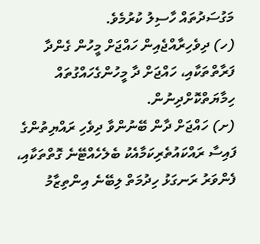މަގުސަދުތައް ހާސިލު ކުރުމެވެ.
(ހ) ދިވެހިރާއްޖެއިން ހައްޖަށް މީހުން ގެންދާ ފަރާތްތަކާއި، ހައްޖަށް ދާ މީހުންގެހައްގުތައް ހިމާޔަތްކޮށްދިނުން.
(ށ) ހައްޖަށް ދާން ބޭނުންވާ ދިވެހި ރައްޔިތުންގެ ފައިސާ ރައްކައުތެރިކަމާއެކު ބެލެހެއްޓޭނެ ގޮތްތަކާއި، ފެންވަރު ރަނގަޅު ހިދުމަތް ލިބޭނެ އިންތިޒާމު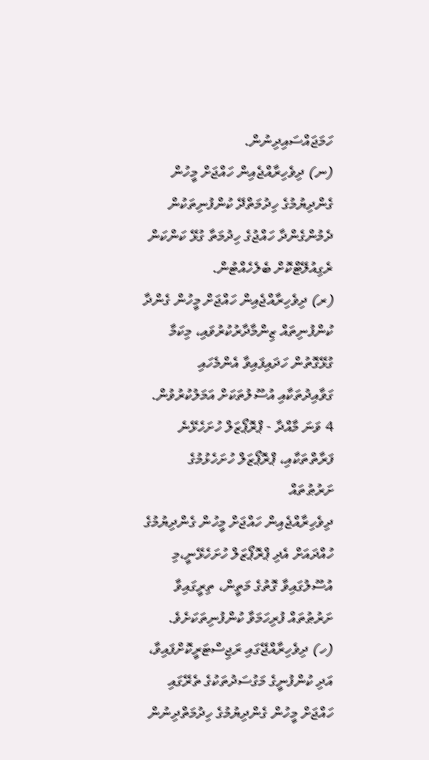ހަމަޖައްސައިދިނުން.
(ނ) ދިވެހިރާއްޖެއިން ހައްޖަށް މީހުން ގެންދިޔުމުގެ ހިދުމަތްދޭ ކުންފުނިތަކުން ދެމުންގެންދާ ހައްޖުގެ ހިދުމަތާ ގުޅޭ ކަންކަން ރެގިއުލޭޓްކޮށް ބެލެހެއްޓުން.
(ރ) ދިވެހިރާއްޖެއިން ހައްޖަށް މީހުން ގެންދާ ކުންފުނިތައް ޒިންމާދާރުކުރުވައި، މިކަމާ ގުޅޭގޮތުން ހަދައިފައިވާ އެންމެހައި ގަވާއިދުތަކާއި އުސޫލުތަކަށް އަމަލުކުރުވުން.
4 ވަނަ މާއްދާ - ޕްރޮޕޯޒަލް ހުށަހެޅޭނެ ފަރާތްތަކާއި، ޕްރޮޕޯޒަލް ހުށަހެޅުމުގެ ށަރުޠުތައް
ދިވެހިރާއްޖެއިން ހައްޖަށް މީހުން ގެންދިޔުމުގެ ހުއްދައަށް އެދި ޕްރޮޕޯޒަލް ހުށަހެޅޭނީ،މި އުސޫލުގައިވާ ގޮތުގެ މަތީން، ތިރީގައިވާ ށަރުޠުތައް ފުރިހަމަވާ ކުންފުނިތަކަށެވެ.
(ހ) ދިވެހިރާއްޖޭގައި ރަޖިސްޓަރީކޮށްފައިވާ، އަދި ކުންފުނީގެ މަގުސަދުތަކުގެ ތެރޭގައި ހައްޖަށް މީހުން ގެންދިޔުމުގެ ހިދުމަތްދިނުން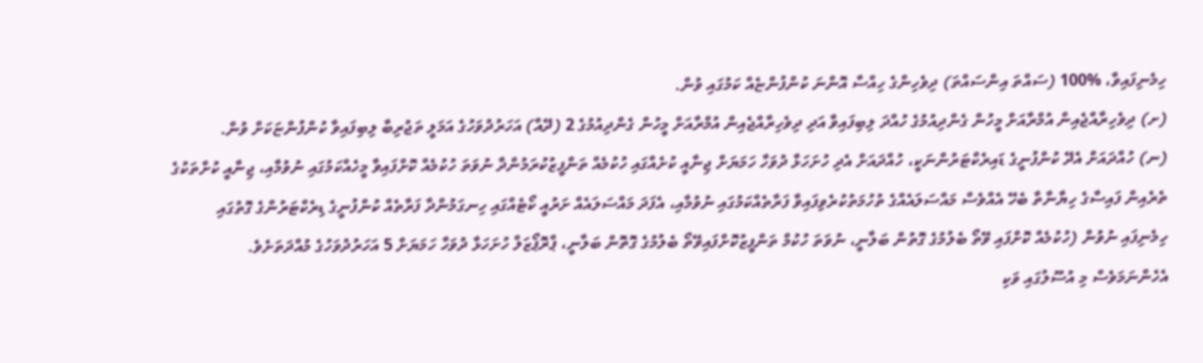ހިމެނިފައިވާ، %100 (ސައްތަ އިންސައްތަ) ދިވެހިންގެ ހިއްސާ އޮންނަ ކުންފުންޏެއް ކަމުގައި ވުން.
(ށ) ދިވެހިރާއްޖެއިން އުމްރާއަށް މީހުން ގެންދިއުމުގެ ހުއްދަ ލިބިފައިވާ އަދި ދިވެހިރާއްޖެއިން އުމްރާއަށް މީހުން ގެންދިއުމުގެ 2 (ދޭއް) އަހަރުދުވަހުގެ އަމަލީ ތަޖުރިބާ ލިބިފައިވާ ކުންފުންޏަކަށް ވުން.
(ނ) ހުއްދައަށް އެދޭ ކުންފުނީގެ ޑައިރެކްޓަރުންނަކީ، ހުއްދައަށް އެދި ހުށަހަޅާ ދުވަހާ ހަމަޔަށް ޖިނާއީ ކުށެއްގައި ހުކުމެއް ތަންފީޒުކުރަމުންދާ ނުވަތަ ހުކުމެއް ކޮށްފައިވާ މީހެއްކަމުގައި ނުވުމާއި، ޖިނާއީ ކުށްތަކުގެ ތެރެއިން ފައިސާގެ ހިޔާނާތާ ބެހޭ އެއްވެސް މައްސަލައެއްގެ ތުހުމަތުކުރެވިފައިވާ ފަރާތެއްކަމުގައި ނުވުމާއި، އެފަދަ މައްސަލައެއް ށަރުއީ ކޯޓެއްގައި ހިނގަމުންދާ ފަރާތެއް ކުންފުނީގެ ޑިރެކްޓަރުންގެ ގޮތުގައި ހިމެނިފައި ނުވުން (ހުކުމެއް ކޮށްފައި ވޭތޯ ބެލުމުގެ ގޮތުން ބަލާނީ، ނުވަތަ ހުކުމް ތަންފީޒުކޮށްފައިވޭތޯ ބެލުމުގެ ގޮތޮން ބަލާނީ، ޕްރޮޕޯޒަލް ހުށަހަޅާ ދުވަހާ ހަމަޔަށް 5 އަހަރުދުވަހުގެ މުއްދަތަށެވެ. އެހެންނަމަވެސް މި އުސޫލުގައި ވަކި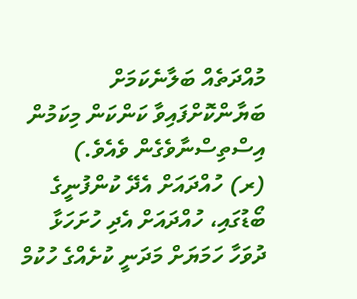މުއްދަތެއް ބަލާނެކަމަށް ބަޔާންކޮށްފައިވާ ކަންކަން މިކަމުން އިސްތިސްނާވެގެން ވެއެވެ.)
(ރ) ހުއްދައަށް އެދޭ ކުންފުނީގެ ބޯޑުގައި، ހުއްދައަށް އެދި ހުށަހަޅާ ދުވަހާ ހަމަޔަށް މަދަނީ ކުށެއްގެ ހުކުމް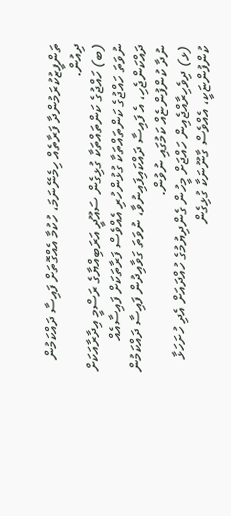ތަންފީޒުކުރަމުންދާ ފަރާތެއް ހިމެނޭނަމަ، ހުކުމާ އެއްގޮތަށް ފައިސާ ދައްކަމުން ދިއުން.
(ބ) ހައްޖުގެ ކަންތައްތަކާ ގުޅިގެން ސައޫދީ އަރަބިއްޔާގެ ރަސްމީ އިދާރާއަކަށް ނުވަތަ ހައްޖުގެ ކަންތައްތަކާ ގުޅުންހުރި އެއްވެސް ފަރާތަކަށް ފައިސާއެއް ދައްކަންޖެހި، އެ ފައިސާ ދައްކައިފައިނުވާ، ނުވަތަ ގަވާއިދުން ފައިސާ ދައްކަމުން ނުދާ ކުންފުންޏެއް ކަމުގައި ނުވުން.
(ޅ) ދިވެހިރާއްޖެއިން ހައްޖަށް މީހުން ގެންދިޔުމުގެ ހުއްދައަށް އެދި ހުށަހަޅާ ކުންފުންޏަކީ، އެއްވެސް ގާނޫނަކާ ގުޅިގެން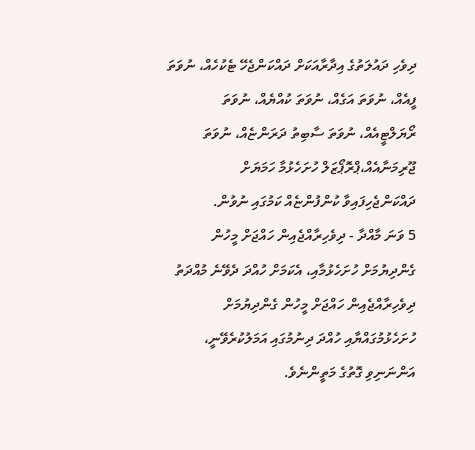ދިވެހި ދައުލަތުގެ އިދާރާއަކަށް ދައްކަންޖެހޭ ޓެކުހެއް، ނުވަތަ ފީއެއް، ނުވަތަ އަގެއް، ނުވަތަ ކުއްޔެއް، ނުވަތަ ރޯޔަލްޓީއެއް، ނުވަތަ ސާބިތު ދަރަންޏެއް، ނުވަތަ ޖޫރިމަނާއެއް،ޕްރޮޕޯޒަލް ހުށަހެޅުމާ ހަމަޔަށް ދައްކަންޖެހިފައިވާ ކުންފުންޏެއް ކަމުގައި ނުވުން.
5 ވަނަ މާއްދާ - ދިވެހިރާއްޖެއިން ހައްޖަށް މީހުން ގެންދިޔުމަށް ހުށަހެޅުމާއި، އެކަމަށް ހުއްދަ ދެވޭނެ މުއްދަތު
ދިވެހިރާއްޖެއިން ހައްޖަށް މީހުން ގެންދިޔުމަށް ހުށަހެޅުމުގައްޔާއި ހުއްދަ ދިނުމުގައި އަމަލުކުރެވޭނީ، އަންނަނިވި ގޮތުގެ މަތީންނެވެ.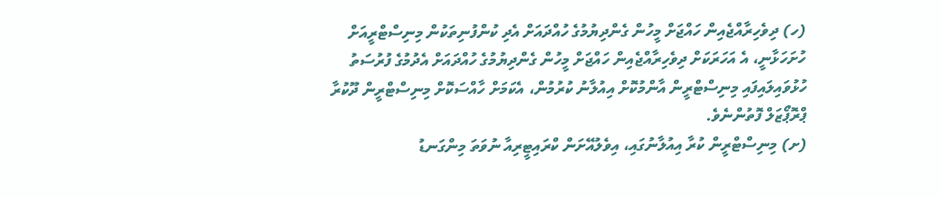(ހ) ދިވެހިރާއްޖެއިން ހައްޖަށް މީހުން ގެންދިޔުމުގެ ހުއްދައަށް އެދި ކުންފުނިތަކުން މިނިސްޓްރީއަށް ހުށަހަޅާނީ، އެ އަހަރަކަށް ދިވެހިރާއްޖެއިން ހައްޖަށް މީހުން ގެންދިޔުމުގެ ހުއްދައަށް އެދުމުގެ ފުރުސަތު ހުޅުވައިލައިފައި މިނިސްޓްރީން އާންމުކޮށް އިއުލާނު ކުރުމުން، އެކަމަށް ހާއްސަކޮށް މިނިސްޓްރީން ދޫކުރާ ޕްރޮޕޯޒަލް ފޮތުންނެވެ.
(ށ) މިނިސްޓްރީން ކުރާ އިއުލާނުގައި، އިވެލުއޭށަން ކްރައިޓީރިއާ ނުވަތަ މިންގަނޑު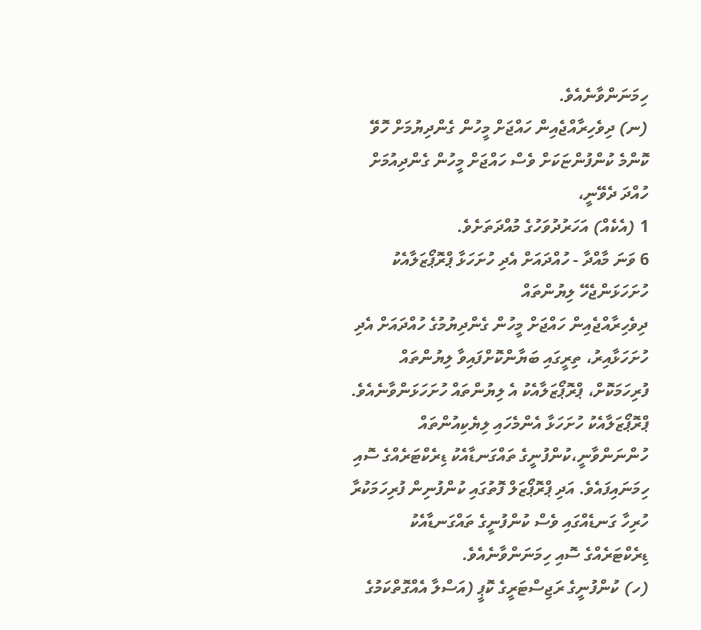ހިމަނަންވާނެއެވެ.
(ނ) ދިވެހިރާއްޖެއިން ހައްޖަށް މީހުން ގެންދިޔުމަށް ހޮވޭ ކޮންމެ ކުންފުންޏަކަށް ވެސް ހައްޖަށް މީހުން ގެންދިއުމަށް ހުއްދަ ދެވޭނީ،
1 (އެކެއް) އަހަރުދުވަހުގެ މުއްދަތަށެވެ.
6 ވަނަ މާއްދާ - ހުއްދައަށް އެދި ހުށަހަޅާ ޕްރޮޕޯޒަލާއެކު ހުށަހަޅަންޖެހޭ ލިޔުންތައް
ދިވެހިރާއްޖެއިން ހައްޖަށް މީހުން ގެންދިޔުމުގެ ހުއްދައަށް އެދި ހުށަހަޅާއިރު، ތިރީގައި ބަޔާންކޮށްފައިވާ ލިޔުންތައް ފުރިހަމަކޮށް، ޕްރޮޕޯޒަލާއެކު އެ ލިޔުންތައް ހުށަހަޅަންވާނެއެވެ. ޕްރޮޕޯޒަލާއެކު ހުށަހަޅާ އެންމެހައި ލިޔެކިއުންތައް ހުންނަންވާނީ،ކުންފުނީގެ ތައްގަނޑާއެކު ޑިރެކްޓަރެއްގެ ސޮއި ހިމަނައިފައެވެ. އަދި ޕްރޮޕޯޒަލް ފޮތުގައި ކުންފުނިން ފުރިހަމަކުރާ ހުރިހާ ގަނޑެއްގައި ވެސް ކުންފުނީގެ ތައްގަނޑާއެކު ޑިރެކްޓަރެއްގެ ސޮއި ހިމަނަންވާނެއެވެ.
(ހ) ކުންފުނީގެ ރަޖިސްޓަރީގެ ކޮޕީ (އަސްލާ އެއްގޮތްކަމުގެ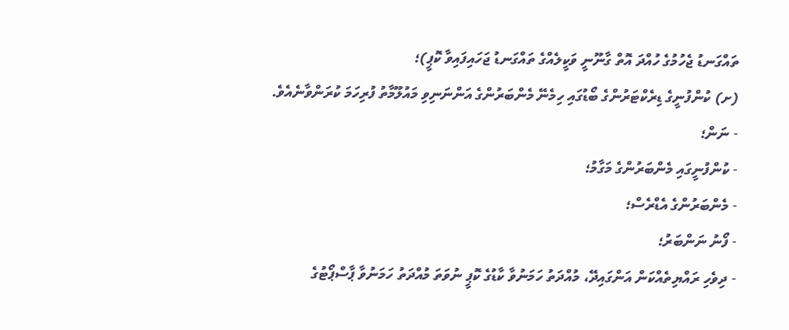ތައްގަނޑު ޖެހުމުގެ ހުއްދަ އޮތް ގާނޫނީ ވަކީލެއްގެ ތައްގަނޑު ޖަހައިފައިވާ ކޮޕީ)؛
(ށ) ކުންފުނީގެ ޑިރެކްޓަރުންގެ ބޯޑުގައި ހިމެނޭ މެންބަރުންގެ އަންނަނިވި މައުލޫމާތު ފުރިހަމަ ކުރަންވާނެއެވެ.
- ނަން؛
- ކުންފުނީގައި މެންބަރުންގެ މަގާމު؛
- މެންބަރުންގެ އެޑްރެސް؛
- ފޯނު ނަންބަރު؛
- ދިވެހި ރައްޔިތެއްކަން އަންގައިދޭ، މުއްދަތު ހަމަނުވާ ކާޑުގެ ކޮޕީ ނުވަތަ މުއްދަތު ހަމަނުވާ ޕާސްޕޯޓުގެ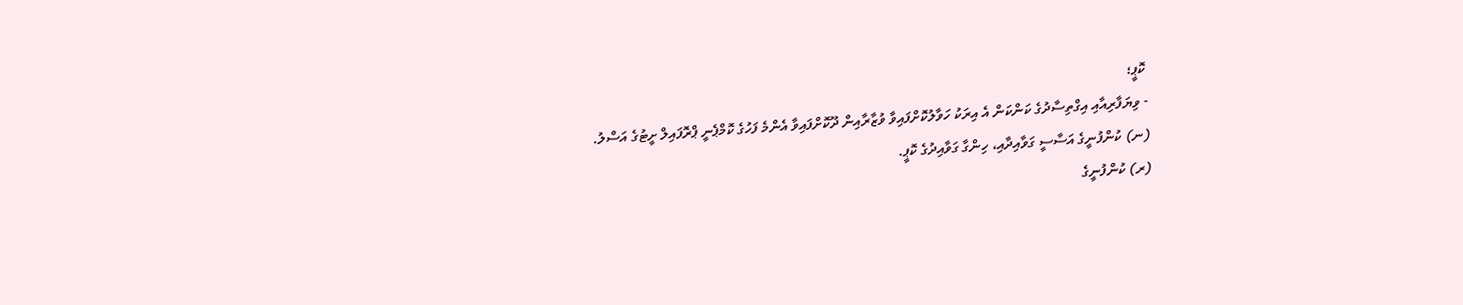ކޮޕީ؛
- ވިޔަފާރިއާއި އިގްތިސާދުގެ ކަންކަން އެ އިރަކު ހަވާލުކޮށްފައިވާ ވުޒާރާއިން ދޫކޮށްފައިވާ އެންމެ ފަހުގެ ކޮމްޕެނީ ޕްރޮފައިލް ށީޓުގެ އަސްލު.
(ނ) ކުންފުނީގެ އަސާސީ ގަވާއިދާއި، ހިންގާ ގަވާއިދުގެ ކޮޕީ.
(ރ) ކުންފުނީގެ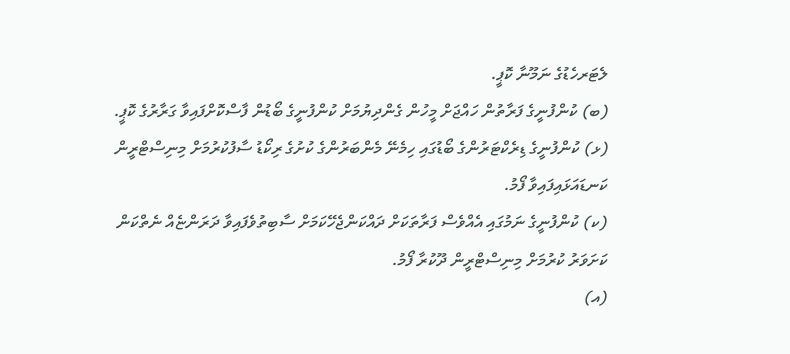ލެޓަރހެޑުގެ ނަމޫނާ ކޮޕީ.
(ބ) ކުންފުނީގެ ފަރާތުން ހައްޖަށް މީހުން ގެންދިޔުމަށް ކުންފުނީގެ ބޯޑުން ފާސްކޮށްފައިވާ ގަރާރުގެ ކޮޕީ.
(ޅ) ކުންފުނީގެ ޑިރެކްޓަރުންގެ ބޯޑުގައި ހިމެނޭ މެންބަރުންގެ ކުށުގެ ރިކޯޑު ސާފުކުރުމަށް މިނިސްޓްރީން ކަނޑައަޅައިފައިވާ ފޯމު.
(ކ) ކުންފުނީގެ ނަމުގައި އެއްވެސް ފަރާތަކަށް ދައްކަންޖެހޭކަމަށް ސާބިތުވެފައިވާ ދަރަންޏެއް ނެތްކަން ކަށަވަރު ކުރުމަށް މިނިސްޓްރީން ދޫކުރާ ފޯމު.
(އ)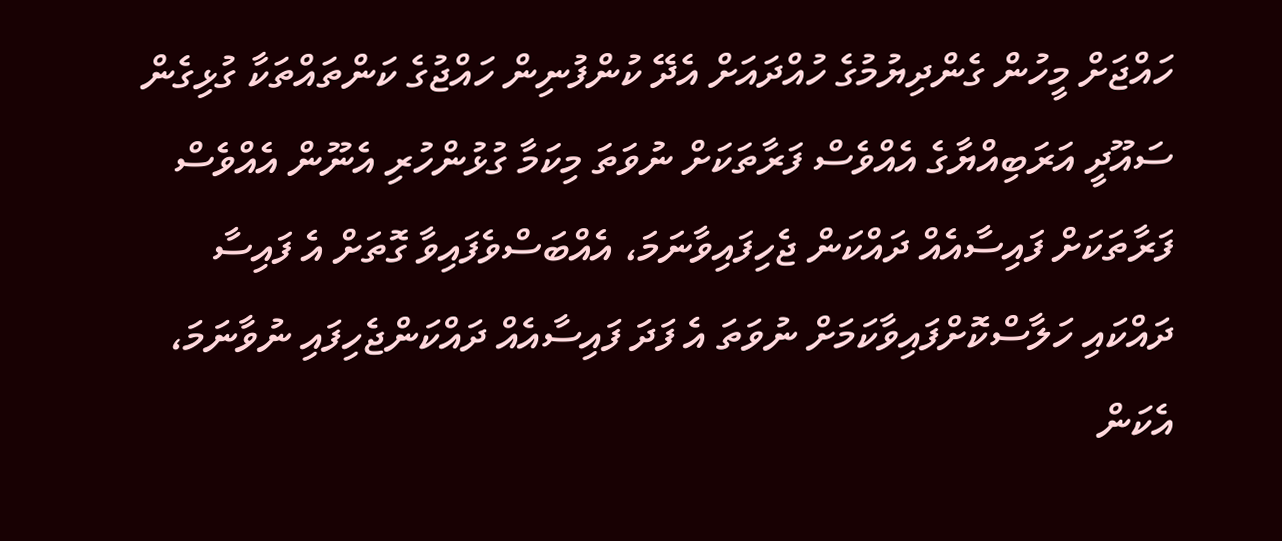ހައްޖަށް މީހުން ގެންދިޔުމުގެ ހުއްދައަށް އެދޭ ކުންފުނިން ހައްޖުގެ ކަންތައްތަކާ ގުޅިގެން ސައޫދީ އަރަބިއްޔާގެ އެއްވެސް ފަރާތަކަށް ނުވަތަ މިކަމާ ގުޅުންހުރި އެނޫން އެއްވެސް ފަރާތަކަށް ފައިސާއެއް ދައްކަން ޖެހިފައިވާނަމަ، އެއްބަސްވެފައިވާ ގޮތަށް އެ ފައިސާ ދައްކައި ހަލާސްކޮށްފައިވާކަމަށް ނުވަތަ އެ ފަދަ ފައިސާއެއް ދައްކަންޖެހިފައި ނުވާނަމަ، އެކަން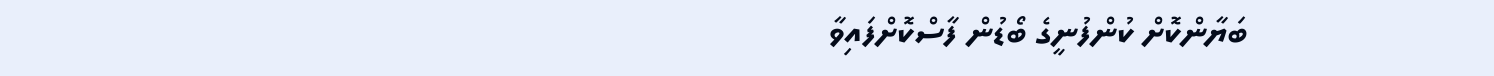ބަޔާންކޮށް ކުންފުނީގެ ބޯޑުން ފާސްކޮށްފައިވާ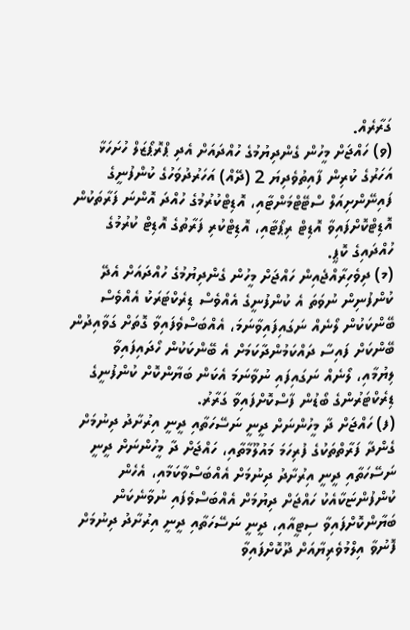ގަރާރެއް.
(ވ) ހައްޖަށް މީހުން ގެންދިޔުމުގެ ހުއްދައަށް އެދި ޕްރޮޕޯޒަލް ހުށަހަޅާ އަހަރުގެ ކުރިން ފާއިތުވެދިޔަ 2 (ދޭއް) އަހަރުދުވަހުގެ ކުންފުނީގެ ފައިނޭންށިއަލް ސްޓޭޓްމަންޓާއި، އޮޑިޓްކުރުމުގެ ހުއްދަ އޮންނަ ފަރާތަކުން އޮޑިޓްކޮށްފައިވާ އޮޑިޓް ރިޕޯޓާއި، އޮޑިޓްކުރި ފަރާތުގެ އޮޑިޓް ކުރުމުގެ ހުއްދައިގެ ކޮޕީ.
(މ) ދިވެހިރާއްޖެއިން ހައްޖަށް މީހުން ގެންދިޔުމުގެ ހުއްދައަށް އެދޭ ކުންފުނިން ނުވަތަ އެ ކުންފުނީގެ އެއްވެސް ޑިރެކްޓަރަކު އެއްވެސް ބޭންކަކުން ލޯނެއް ނަގައިފައިވާނަމަ، އެއްބަސްވެފައިވާ ގޮތަށް ގަވާއިދުން ބޭންކަށް ފައިސާ ދައްކަމުންދާކަމަށް އެ ބޭންކަކުން ހޯދައިފައިވާ ލިޔުމާއި، ލޯނެއް ނަގައިފައި ނުވާނަމަ އެކަން ބަޔާންކޮށް ކުންފުނީގެ ޑިރެކްޓަރުންގެ ބޯޑުން ފާސްކޮށްފައިވާ ގަރާރު.
(ފ) ހައްޖަށް ދާ މީހުންނަށް ދީނީ ނަސޭހަތާއި ދީނީ އިރުށާދު ދިނުމަށް ގެންދާ ފަރާތްތަކުގެ ފުރިހަމަ މައުލޫމާތާއި، ހައްޖަށް ދާ މީހުންނަށް ދީނީ ނަސޭހަތާއި ދީނީ އިރުށާދު ދިނުމަށް އެއްބަސްވާކަމާއި، އެހެން ކުންފުންޏަކާއެކު ހައްޖަށް ދިޔުމަށް އެއްބަސްވެފައި ނުވާނެކަން ބަޔާންކޮށްފައިވާ ސިޓީއާއި، ދީނީ ނަސޭހަތާއި ދީނީ އިރުށާދު ދިނުމަށް ފޮނުވާ އިލްމުވެރިޔާއަށް ދޫކޮށްފައިވާ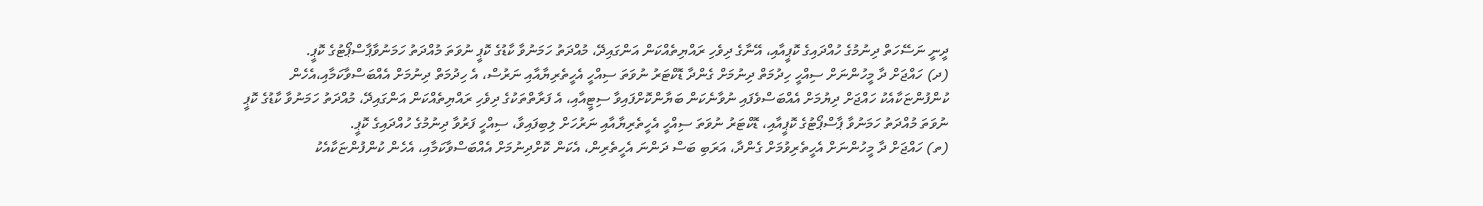ދީނީ ނަސޭހަތް ދިނުމުގެ ހުއްދައިގެ ކޮޕީއާއި، އޭނާގެ ދިވެހި ރައްޔިތެއްކަން އަންގައިދޭ، މުއްދަތު ހަމަނުވާ ކާޑުގެ ކޮޕީ ނުވަތަ މުއްދަތު ހަމަނުވާޕާސްޕޯޓުގެ ކޮޕީ.
(ދ) ހައްޖަށް ދާ މީހުންނަށް ސިއްހީ ހިދުމަތް ދިނުމަށް ގެންދާ ޑޮކްޓަރު ނުވަތަ ސިއްހީ އެހީތެރިޔާއާއި ނަރުސް، އެ ހިދުމަތް ދިނުމަށް އެއްބަސްވާކަމާއި،އެހެން ކުންފުންޏަކާއެކު ހައްޖަށް ދިޔުމަށް އެއްބަސްވެފައި ނުވާނެކަން ބަޔާންކޮށްފައިވާ ސިޓީއާއި، އެ ފަރާތްތަކުގެ ދިވެހި ރައްޔިތެއްކަން އަންގައިދޭ، މުއްދަތު ހަމަނުވާ ކާޑުގެ ކޮޕީ ނުވަތަ މުއްދަތު ހަމަނުވާ ޕާސްޕޯޓުގެ ކޮޕީއާއި، ޑޮކްޓަރު ނުވަތަ ސިއްހީ އެހީތެރިޔާއާއި ނަރުހަށް ލިބިފައިވާ، ސިއްހީ ފަރުވާ ދިނުމުގެ ހުއްދައިގެ ކޮޕީ.
(ތ) ހައްޖަށް ދާ މީހުންނަށް އެހީތެރިވުމަށް ގެންދާ، އަރަބި ބަސް ދަންނަ އެހީތެރިން، އެކަން ކޮށްދިނުމަށް އެއްބަސްވާކަމާއި، އެހެން ކުންފުންޏަކާއެކު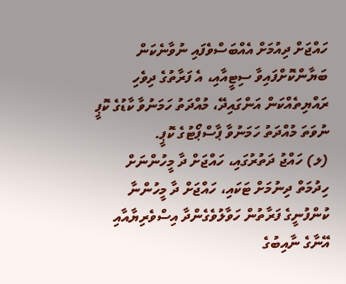ހައްޖަށް ދިއުމަށް އެއްބަސްވެފައި ނުވާނެކަން ބަޔާންކޮށްފައިވާ ސިޓީއާއި، އެ ފަރާތުގެ ދިވެހި ރައްޔިތެއްކަން އަންގައިދޭ، މުއްދަތު ހަމަނުވާ ކާޑުގެ ކޮޕީ ނުވަތަ މުއްދަތު ހަމަނުވާ ޕާސްޕޯޓުގެ ކޮޕީ.
(ލ) ހައްޖު ދަތުރުގައި، ހައްޖަށް ދާ މީހުންނަށް ހިދުމަތް ދިނުމަށް ޓަކައި، ހައްޖަށް ދާ މީހުންނާ ކުންފުނީގެ ފަރާތުން ހަވާލުވެގެންދާ އިސްވެރިޔާއާއި އޭނާގެ ނާއިބުގެ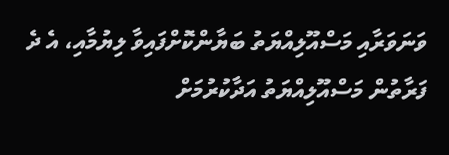ވަނަވަރާއި މަސްއޫލިއްޔަތު ބަޔާންކޮށްފައިވާ ލިޔުމާއި، އެ ދެ ފަރާތުން މަސްއޫލިއްޔަތު އަދާކުރުމަށް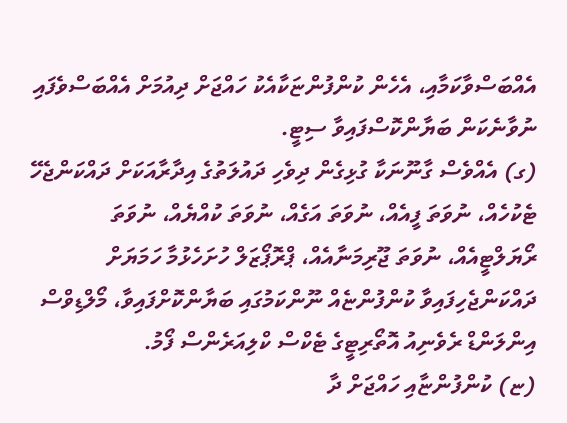އެއްބަސްވާކަމާއި، އެހެން ކުންފުންޏަކާއެކު ހައްޖަށް ދިއުމަށް އެއްބަސްވެފައި ނުވާނެކަން ބަޔާންކޮސްފައިވާ ސިޓީ.
(ގ) އެއްވެސް ގާނޫނަކާ ގުޅިގެން ދިވެހި ދައުލަތުގެ އިދާރާއަކަށް ދައްކަންޖެހޭ ޓެކުހެއް، ނުވަތަ ފީއެއް، ނުވަތަ އަގެއް، ނުވަތަ ކުއްޔެއް، ނުވަތަ ރޯޔަލްޓީއެއް، ނުވަތަ ޖޫރިމަނާއެއް، ޕްރޮޕޯޒަލް ހުށަހެޅުމާ ހަމަޔަށް ދައްކަންޖެހިފައިވާ ކުންފުންޏެއް ނޫންކަމުގައި ބަޔާންކޮށްފައިވާ، މޯލްޑިވްސް އިންލަންޑް ރެވެނިއު އޮތޯރިޓީގެ ޓެކްސް ކްލިއަރެންސް ފޯމު.
(ޏ) ކުންފުންޏާއި ހައްޖަށް ދާ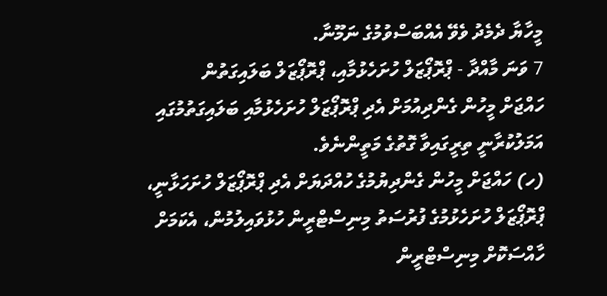މީހާޔާ ދެމެދު ވެވޭ އެއްބަސްވުމުގެ ނަމޫނާ.
7 ވަނަ މާއްދާ - ޕްރޮޕޯޒަލް ހުށަހެޅުމާއި، ޕްރޮޕޯޒަލް ބަލައިގަތުން
ހައްޖަށް މީހުން ގެންދިއުމަށް އެދި ޕްރޮޕޯޒަލް ހުށަހެޅުމާއި ބަލައިގަތުމުގައި އަމަލުކުރާނީ ތިރީގައިވާ ގޮތުގެ މަތީންނެވެ.
(ހ) ހައްޖަށް މީހުން ގެންދިޔުމުގެ ހުއްދަޔަށް އެދި ޕްރޮޕޯޒަލް ހުށަހަޅާނީ، ޕްރޮޕޯޒަލް ހުށަހެޅުމުގެ ފުރުސަތު މިނިސްޓްރީން ހުޅުވައިލުމުން، އެކަމަށް ހާއްސަކޮށް މިނިސްޓްރީން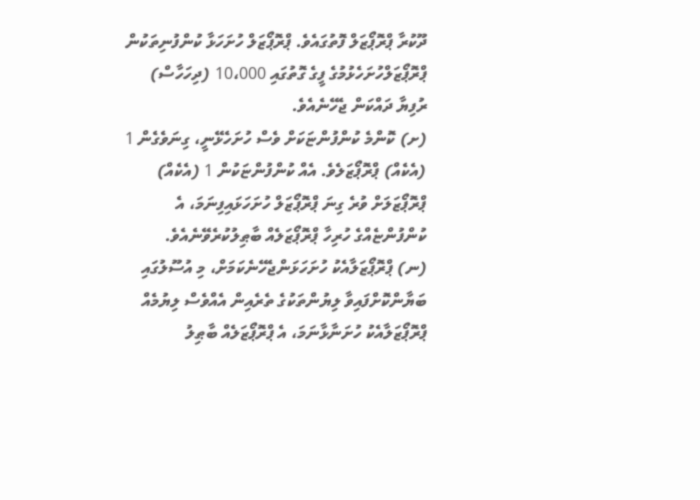ދޫކުރާ ޕްރޮޕޯޒަލް ފޮތުގައެވެ. ޕްރޮޕޯޒަލް ހުށަހަޅާ ކުންފުނިތަކުން ޕްރޮޕޯޒަލްހުށަހެޅުމުގެ ފީގެ ގޮތުގައި 10،000 (ދިހަހާސް) ރުފިޔާ ދައްކަން ޖެހޭނެއެވެ.
(ށ) ކޮންމެ ކުންފުންޏަކަށް ވެސް ހުށަހެޅޭނީ، ގިނަވެގެން 1 (އެކެއް) ޕްރޮޕޯޒަލެވެ. އެއް ކުންފުންޏަކުން 1 (އެކެއް) ޕްރޮޕޯޒަލަށް ވުރެ ގިނަ ޕްރޮޕޯޒަލް ހުށަހަޅައިފިނަމަ، އެ ކުންފުންޏެއްގެ ހުރިހާ ޕްރޮޕޯޒަލެއް ބާޠިލުކުރެވޭނެއެވެ.
(ނ) ޕްރޮޕޯޒަލާއެކު ހުށަހަޅަންޖެހޭނެކަމަށް، މި އުސޫލުގައި ބަޔާންކޮށްފައިވާ ލިޔުންތަކުގެ ތެރެއިން އެއްވެސް ލިޔުމެއް ޕްރޮޕޯޒަލާއެކު ހުށަނާޅާނަމަ، އެ ޕްރޮޕޯޒަލެއް ބާޠިލު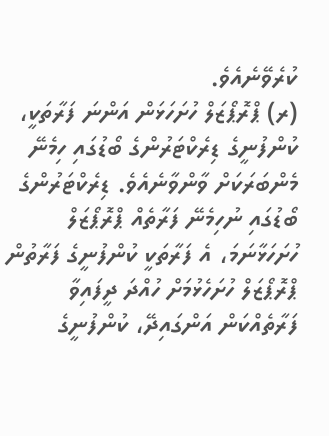ކުރެވޭނެއެވެ.
(ރ) ޕްރޮޕޯޒަލް ހުށަހަޅަން އަންނަ ފަރާތަކީ، ކުންފުނީގެ ޑިރެކްޓަރުންގެ ބޯޑުގައި ހިމެނޭ މެންބަރަކަށް ވާންވާނެއެވެ. ޑިރެކްޓަރުންގެ ބޯޑުގައި ނުހިމެނޭ ފަރާތެއް ޕްރޮޕޯޒަލް ހުށަހަޅާނަމަ، އެ ފަރާތަކީ ކުންފުނީގެ ފަރާތުން ޕްރޮޕޯޒަލް ހުށަހެޅުމަށް ހުއްދަ ދީފައިވާ ފަރާތެއްކަން އަންގައިދޭ، ކުންފުނީގެ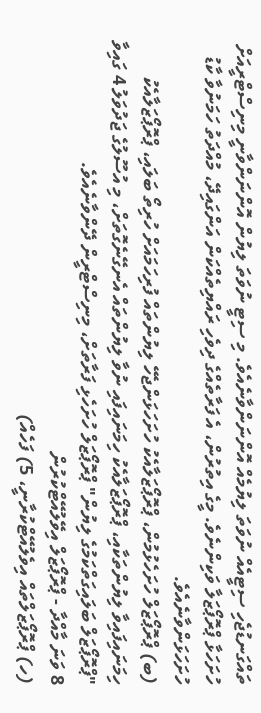ތައްގަނޑުޖެހި ސިޓީއެއް ނުވަތަ ލިޔުމެއް އޮންނަންވާނެއެވެ. މި ސިޓީ ނުވަތަ ލިޔުން އޮންނަންވާނީ މިނިސްޓްރީއަށް ހުށަހަޅާ ޕްރޮޕޯޒަލާ ވަކިންނެވެ. މީގެ އިތުރުން، އެ ފަރާތެއްގެ ދިވެހި ރައްޔިތެއްކަން އަންގައިދޭ، މުއްދަތު ހަމަނުވާ ކާޑު ހުށަހަޅަންވާނެއެވެ.
(ބ) ޕްރޮޕޯޒަލް ހުށަހެޅުމުން، ޕްރޮޕޯޒަލާއެކު ހުށަހަޅަންޖެހޭ ލިޔުންތައް ފުރިހަމައަށް ހުރިތޯ ބަލައި، ޕްރޮޕޯޒަލާއެކު ހިމަނައިފައިވާ ލިޔުންތަކާއި، ޕްރޮޕޯޒަލާއެކު ހިމަނައިފައި ނުވާ ލިޔުންތައް އެނގޭނެގޮތަށް، މި އުސޫލުގެ ޖަދުވަލު 4 ގައިވާ "ޕްރޮޕޯޒަލް ބަލައިގަތްކަމުގެ ލިޔުން" ޕްރޮޕޯޒަލް ހުށަހެޅި ފަރާތަށް، މިނިސްޓްރީން ދޭންވާނެއެވެ.
8 ވަނަ މާއްދާ - ޕްރޮޕޯޒަލް އިވޭލުއޭޓްކުރުން
(ހ) ޕްރޮޕޯޒަލްތައް އިވެލުއޭޓްކުރާނީ، 5) ފަހެއް)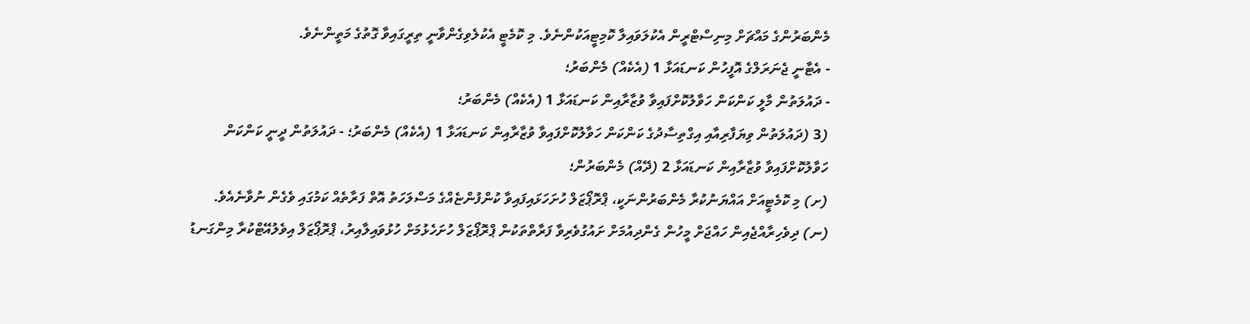މެންބަރުންގެ މައްޗަށް މިނިސްޓްރީން އެކުލަވައިލާ ކޮމިޓީއަކުންނެވެ. މި ކޮމެޓީ އެކުލެވިގެންވާނީ ތިރީގައިވާ ގޮތުގެ މަތީންނެވެ.
- އެޓާނީ ޖެނަރަލްގެ އޮފީހުން ކަނޑައަޅާ 1 (އެކެއް) މެންބަރު؛
- ދައުލަތުން މާލީ ކަންކަން ހަވާލުކޮށްފައިވާ ވުޒާރާއިން ކަނޑައަޅާ 1 (އެކެއް) މެންބަރު؛
(3 (ދައުލަތުން ވިޔަފާރިއާއި އިގްތިސާދުގެ ކަންކަން ހަވާލުކޮށްފައިވާ ވުޒާރާއިން ކަނޑައަޅާ 1 (އެކެއް) މެންބަރު؛ - ދައުލަތުން ދީނީ ކަންކަން ހަވާލުކޮށްފައިވާ ވުޒާރާއިން ކަނޑައަޅާ 2 (ދޭއް) މެންބަރުން؛
(ށ) މި ކޮމެޓީއަށް އައްޔަނުކުރާ މެންބަރުންނަކީ، ޕްރޮޕޯޒަލް ހުށަހަޅައިފައިވާ ކުންފުންޏެއްގެ މަސްލަހަތު އޮތް ފަރާތެއް ކަމުގައި ވެގެން ނުވާނެއެވެ.
(ނ) ދިވެހިރާއްޖެއިން ހައްޖަށް މީހުން ގެންދިއުމަށް ށައުގުވެރިވާ ފަރާތްތަކުން ޕްރޮޕޯޒަލް ހުށަހެޅުމަށް ހުޅުވައިލާއިރު، ޕްރޮޕޯޒަލް އިވެލުއޭޓްކުރާ މިންގަނޑު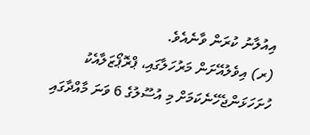އިއުލާނު ކުރަން ވާނެއެވެ.
(ރ) އިވެލުއޭށަން މަރުހަލާގައި، ޕްރޮޕޯޒަލާއެކު ހުށަހަޅަންޖެހޭނެކަމަށް މި އުސޫލުގެ 6 ވަނަ މާއްދާގައި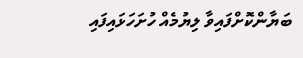ބަޔާންކޮށްފައިވާ ލިޔުމެއް ހުށަހަޅައިފައި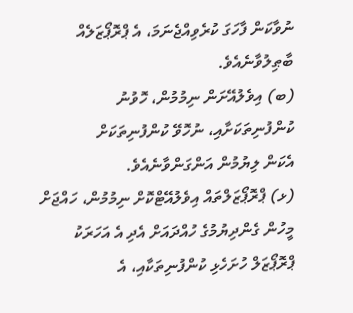ނުވާކަން ފާހަގަ ކުރެވިއްޖެނަމަ، އެ ޕްރޮޕޯޒަލެއް ބާޠިލުވާނެއެވެ.
(ބ) އިވެލުއޭށަން ނިމުމުން، ހޮވުނު ކުންފުނިތަކަށާއި، ނުހޮވޭ ކުންފުނިތަކަށް
އެކަން ލިޔުމުން އަންގަންވާނެއެވެ.
(ޅ) ޕްރޮޕޯޒަލްތައް އިވެލުއޭޓްކޮށް ނިމުމުން، ހައްޖަށް މީހުން ގެންދިޔުމުގެ ހުއްދައަށް އެދި އެ އަހަރަކު ޕްރޮޕޯޒަލް ހުށަހެޅި ކުންފުނިތަކާއި، އެ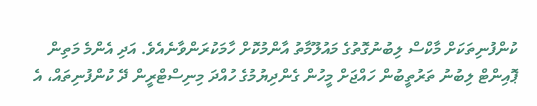ކުންފުނިތަކަށް މާކްސް ލިބުނުގޮތުގެ މައުލޫމާތު އާންމުކޮށް ހާމަކުރަންވާނެއެވެ. އަދި އެންމެ މަތިން ޕޮއިންޓް ލިބުނު ތަރުތީބުން ހައްޖަށް މީހުން ގެންދިޔުމުގެ ހުއްދަ މިނިސްޓްރީން ދޭ ކުންފުނިތައް، އެ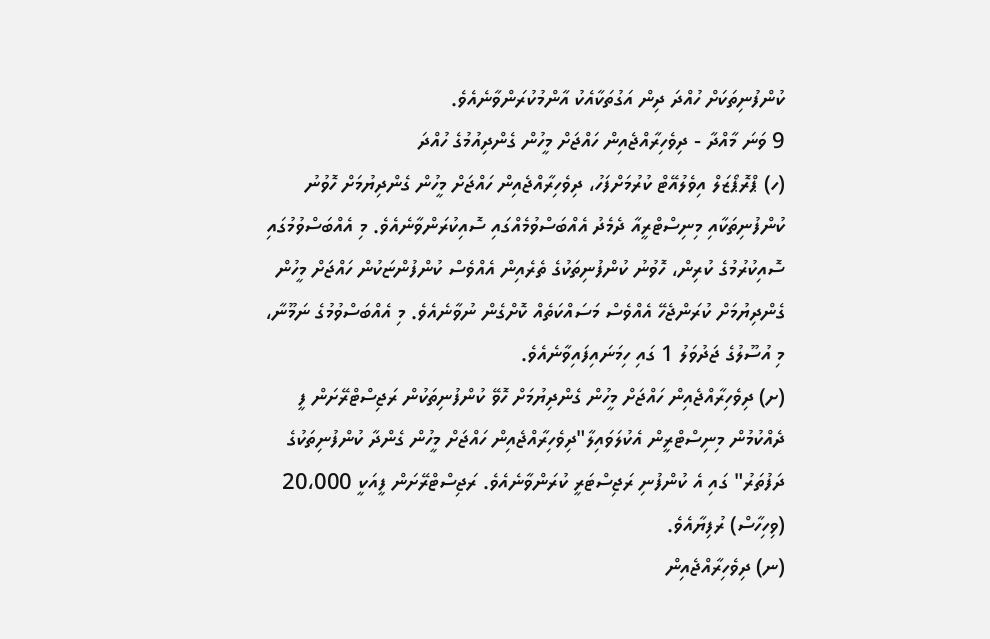ކުންފުނިތަކަށް ހުއްދަ ދިން އަގުތަކާއެކު އާންމުކުރަންވާނެއެވެ.
9 ވަނަ މާއްދާ - ދިވެހިރާއްޖެއިން ހައްޖަށް މީހުން ގެންދިއުމުގެ ހުއްދަ
(ހ) ޕްރޮޕޯޒަލް އިވެލުއޭޓް ކުރުމަށްފަހު، ދިވެހިރާއްޖެއިން ހައްޖަށް މީހުން ގެންދިޔުމަށް ހޮވުނު ކުންފުނިތަކާއި މިނިސްޓްރީއާ ދެމެދު އެއްބަސްވުމެއްގައި ސޮއިކުރަންވާނެއެވެ. މި އެއްބަސްވުމުގައި ސޮއިކުރުމުގެ ކުރިން، ހޮވުނު ކުންފުނިތަކުގެ ތެރެއިން އެއްވެސް ކުންފުންޏަކުން ހައްޖަށް މީހުން ގެންދިޔުމަށް ކުރަންޖެހޭ އެއްވެސް މަސައްކަތެއް ކޮށްގެން ނުވާނެއެވެ. މި އެއްބަސްވުމުގެ ނަމޫނާ، މި އުސޫލުގެ ޖަދުވަލު 1 ގައި ހިމަނައިފައިވާނެއެވެ.
(ށ) ދިވެހިރާއްޖެއިން ހައްޖަށް މީހުން ގެންދިޔުމަށް ހޮވޭ ކުންފުނިތަކުން ރަޖިސްޓްރޭށަން ފީ ދެއްކުމުން މިނިސްޓްރީން އެކުލަވައިލާ"ދިވެހިރާއްޖެއިން ހައްޖަށް މީހުން ގެންދާ ކުންފުނިތަކުގެ ދަފުތަރު" ގައި އެ ކުންފުނި ރަޖިސްޓަރީ ކުރަންވާނެއެވެ. ރަޖިސްޓްރޭށަން ފީއަކީ 20،000 (ވިހިހާސް) ރުފިޔާއެވެ.
(ނ) ދިވެހިރާއްޖެއިން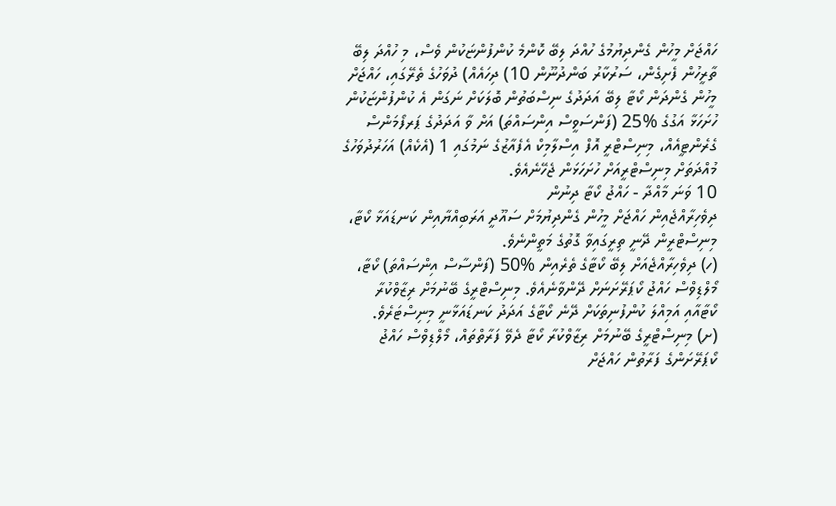ހައްޖަށް މީހުން ގެންދިޔުމުގެ ހުއްދަ ލިބޭ ކޮންމެ ކުންފުންޏަކުން ވެސް، މި ހުއްދަ ލިބޭ ތާރީހުން ފެށިގެން، ސަރުކާރު ބަންދުނޫން 10) ދިހައެއް) ދުވަހުގެ ތެރޭގައި، ހައްޖަށް މީހުން ގެންދަން ކޯޓާ ލިބޭ އަދަދުގެ ނިސްބަތުން ބޮލަކަށް ނަގަން އެ ކުންފުންޏަކުން ހުށަހަޅާ އަގުގެ %25 (ފަންސަވީސް އިންސައްތަ) އަށް ވާ އަދަދުގެ ޕަރފޯމަންސް ގެރެންޓީއެއް، މިނިސްޓްރީ އޮފް އިސްލާމިކް އެފެއާޒުގެ ނަމުގައި 1 (އެކެއް) އަހަރުދުވަހުގެ މުއްދަތަށް މިނިސްޓްރީއަށް ހުށަހަޅަން ޖެހޭނެއެވެ.
10 ވަނަ މާއްދާ - ހައްޖު ކޯޓާ ދިނުން
ދިވެހިރާއްޖެއިން ހައްޖަށް މީހުން ގެންދިޔުމަށް ސައޫދީ އަރަބިއްޔާއިން ކަނޑައަޅާ ކޯޓާ، މިނިސްޓްރީން ދޭނީ ތިރީގައިވާ ގޮތުގެ މަތީންނެވެ.
(ހ) ދިވެހިރާއްޖެއަށް ލިބޭ ކޯޓާގެ ތެރެއިން %50 (ފަންސާސް އިންސައްތަ) ކޯޓާ، މޯލްޑިވްސް ހައްޖު ކޯޕަރޭށަނަށް ދޭންވާނެއެވެ. މިނިސްޓްރީގެ ބޭނުމަށް ރިޒާވްކުރާ ކޯޓާއާއި އަމިއްލަ ކުންފުނިތަކަށް ދޭނެ ކޯޓާގެ އަދަދު ކަނޑައަޅާނީ މިނިސްޓަރެވެ.
(ށ) މިނިސްޓްރީގެ ބޭނުމަށް ރިޒާވްކުރާ ކޯޓާ ދެވޭ ފަރާތްތައް، މޯލްޑިވްސް ހައްޖު ކޯޕަރޭށަންގެ ފަރާތުން ހައްޖަށް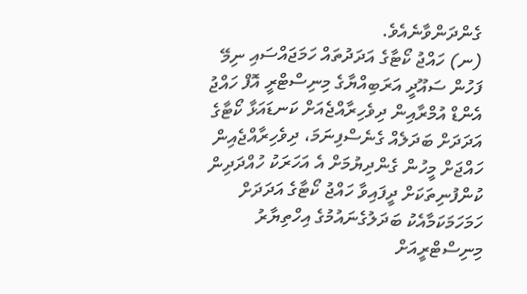ގެންދަންވާނެއެވެ.
(ނ) ހައްޖު ކޯޓާގެ އަދަދުތައް ހަމަޖައްސައި ނިމޭ ފަހުން ސައޫދީ އަރަބިއްޔާގެ މިނިސްޓްރީ އޮފް ހައްޖު އެންޑް އުމްރާއިން ދިވެހިރާއްޖެއަށް ކަނޑައަޅާ ކޯޓާގެ އަދަދަށް ބަދަލެއް ގެނެސްފިނަމަ، ދިވެހިރާއްޖެއިން ހައްޖަށް މީހުން ގެންދިޔުމަށް އެ އަހަރަކު ހުއްދަދިން ކުންފުނިތަކަށް ދީފައިވާ ހައްޖު ކޯޓާގެ އަދަދަށް ހަމަހަމަކަމާއެކު ބަދަލުގެނައުމުގެ އިހްތިޔާރު މިނިސްޓްރީއަށް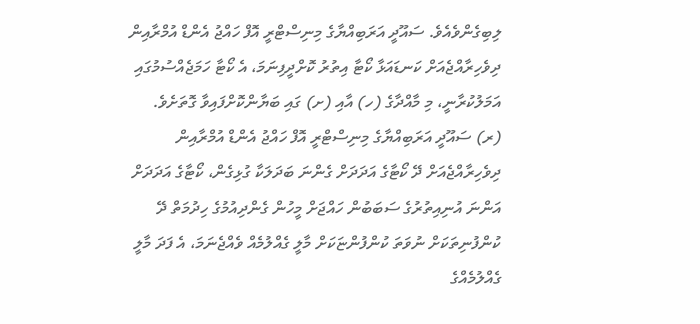ލިބިގެންވެއެވެ. ސައޫދީ އަރަބިއްޔާގެ މިނިސްޓްރީ އޮފް ހައްޖު އެންޑް އުމްރާއިން ދިވެހިރާއްޖެއަށް ކަނޑައަޅާ ކޯޓާ އިތުރު ކޮށްދީފިނަމަ، އެ ކޯޓާ ހަމަޖެއްސުމުގައި އަމަލުކުރާނީ، މި މާއްދާގެ (ހ) އާއި (ށ) ގައި ބަޔާންކޮށްފައިވާ ގޮތަށެވެ.
(ރ) ސައޫދީ އަރަބިއްޔާގެ މިނިސްޓްރީ އޮފް ހައްޖު އެންޑް އުމްރާއިން ދިވެހިރާއްޖެއަށް ދޭ ކޯޓާގެ އަދަދަށް ގެންނަ ބަދަލަކާ ގުޅިގެން، ކޯޓާގެ އަދަދަށް އަންނަ އުނިއިތުރުގެ ސަބަބުން ހައްޖަށް މީހުން ގެންދިއުމުގެ ހިދުމަތް ދޭ ކުންފުނިތަކަށް ނުވަތަ ކުންފުންޏަކަށް މާލީ ގެއްލުމެއް ވެއްޖެނަމަ، އެ ފަދަ މާލީ ގެއްލުމެއްގެ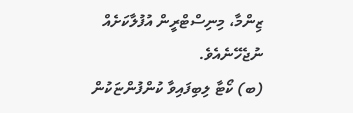ޒިންމާ، މިނިސްޓްރީން އުފުލާކަށެއް ނުޖެހޭނެއެވެ.
(ބ) ކޯޓާ ލިބިފައިވާ ކުންފުންޏަކުން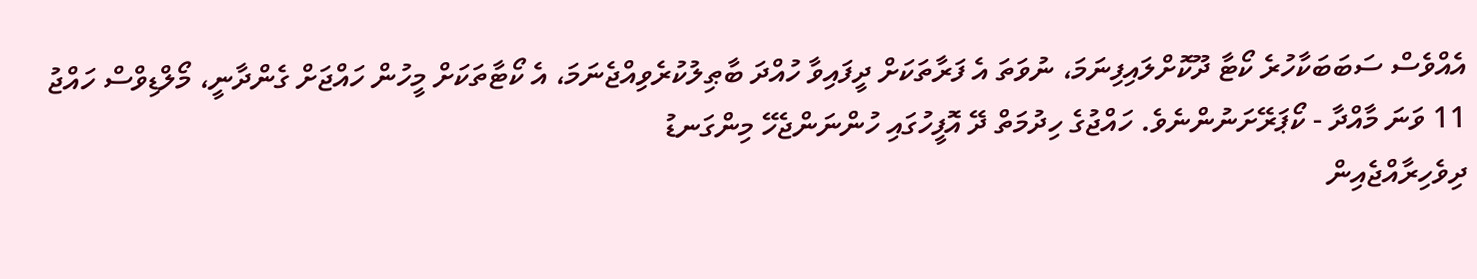އެއްވެސް ސަބަބަކާހުރެ ކޯޓާ ދޫކޮށްލައިފިނަމަ، ނުވަތަ އެ ފަރާތަކަށް ދީފައިވާ ހުއްދަ ބާޠިލުކުރެވިއްޖެނަމަ، އެ ކޯޓާތަކަށް މީހުން ހައްޖަށް ގެންދާނީ، މޯލްޑިވްސް ހައްޖު
11 ވަނަ މާއްދާ - ކޯޕަރޭށަނުންނެވެ. ހައްޖުގެ ހިދުމަތް ދޭ އޮފީހުގައި ހުންނަންޖެހޭ މިންގަނޑު
ދިވެހިރާއްޖެއިން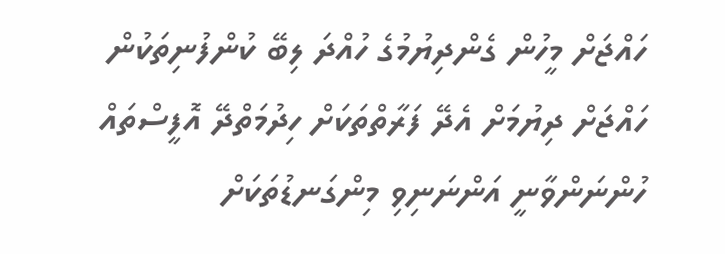ހައްޖަށް މީހުން ގެންދިޔުމުގެ ހުއްދަ ލިބޭ ކުންފުނިތަކުން ހައްޖަށް ދިޔުމަށް އެދޭ ފަރާތްތަކަށް ހިދުމަތްދޭ އޮފީސްތައް ހުންނަންވާނީ އަންނަނިވި މިންގަނޑުތަކަށް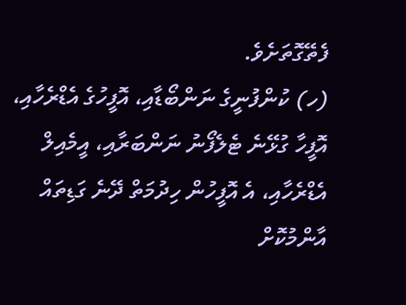ފެތޭގޮތަށެވެ.
(ހ) ކުންފުނީގެ ނަންބޯޑާއި، އޮފީހުގެ އެޑްރެހާއި، އޮފީހާ ގުޅޭނެ ޓެލެފޯނު ނަންބަރާއި، އީމެއިލް އެޑްރެހާއި، އެ އޮފީހުން ހިދުމަތް ދޭނެ ގަޑިތައް އާންމުކޮށް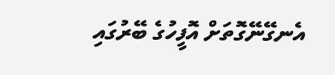އެނގޭނޭގޮތަށް އޮފީހުގެ ބޭރުގައި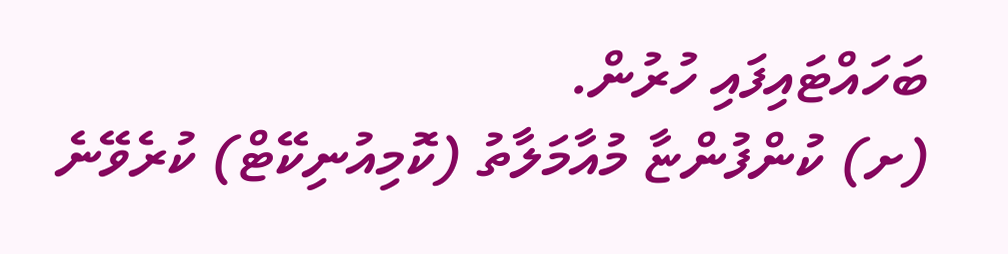ބަހައްޓައިފައި ހުރުން.
(ށ) ކުންފުންޏާ މުއާމަލާތު (ކޮމިއުނިކޭޓް) ކުރެވޭނެ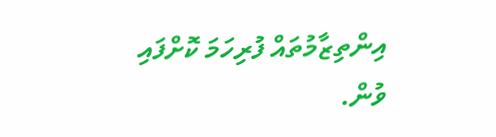އިންތިޒާމުތައް ފުރިހަމަ ކޮށްފައި ވުން.